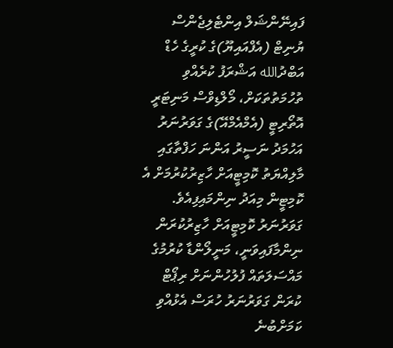ފައިނޭންޝަލް އިންޓެލިޖެންސް ޔުނިޓް (އެފްއައިޔޫ)ގެ ކުރީގެ ހެޑް އަބްދުالله އަޝްރަފު ކުރެއްވި ތުހުމަތުތަކަށް، މޯލްޑިވްސް މަނިޓަރީ އޮތޯރިޓީ (އެމްއެމްއޭ)ގެ ގަވަރުނަރު އަހުމަދު ނަސީރު އަންނަ ހަފްތާގައި މާލިއްޔަތު ކޮމިޓީއަށް ހާޒިރުކުރުމަށް އެ ކޮމިޓީން މިއަދު ނިންމައިފިއެވެ.
ގަވަރުނަރު ކޮމިޓީއަށް ހާޒިރުކުރަން ނިންމާފައިވަނީ، މަނީލޯންޑާ ކުރުމުގެ މައްސަލަތައް ފުލުހުންނަށް ރިޕޯޓް ކުރަން ގަވަރުނަރު ހުރަސް އެޅުއްވި ކަމަށްބުނެ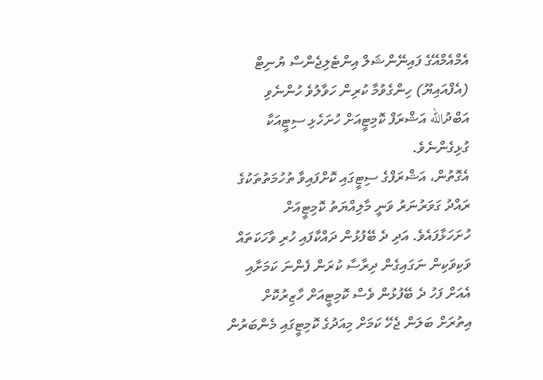އެމްއެމްއޭގެ ފައިނޭންޝަލް އިންޓެލިޖެންސް ޔުނިޓް (އެފްއައިޔޫ) ހިންގެވުމާ ކުރިން ހަވާލުވެ ހުންނެވި އަބްދުالله އަޝްރަފް ކޮމިޓީއަށް ހުށަހެޅި ސިޓީއަކާ ގުޅިގެންނެވެ.
އެގޮތުން، އަޝްރަފްގެ ސިޓީގައި ކޮށްފައިވާ ތުހުމަތުތަކުގެ ރައްދު ގަވަރުނަރު ވަނީ މާލިއްޔަތު ކޮމިޓީއަށް ހުށަހަޅާފައެވެ. އަދި ދެ ބޭފުޅުން ދައްކާފައި ހުރި ވާހަކަތައް ވަކިވަކިން ނަގައިގެން ދިރާސާ ކުރަން ފެންނަ ކަމަށާއި އެއަށް ފަހު ދެ ބޭފުޅުން ވެސް ކޮމިޓީއަށް ހާޒިރުކޮށް އިތުރަށް ބަލަން ޖެހޭ ކަމަށް މިއަދުގެ ކޮމިޓީގައި މެންބަރުން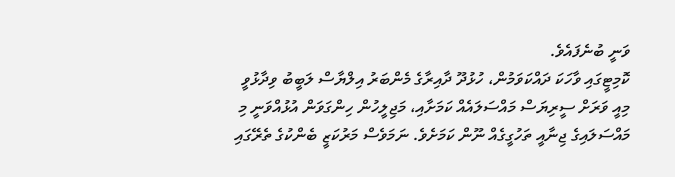ވަނީ ބުނެފައެވެ.
ކޮމިޓީގައި ވާހަކަ ދައްކަވަމުން، ހުޅުދޫ ދާއިރާގެ މެންބަރު އިލްޔާސް ލަބީބު ވިދާޅުވީ މިއީ ވަރަށް ސީރިޔަސް މައްސަލައެއް ކަމަށާއި، މަޖިލީހުން ހިންގަވަން އުޅުއްވަނީ މި މައްސަލައިގެ ޖިނާއީ ތަހުގީގެއް ނޫން ކަމަށެވެ. ނަމަވެސް މަރުކަޒީ ބެންކުގެ ތެރޭގައި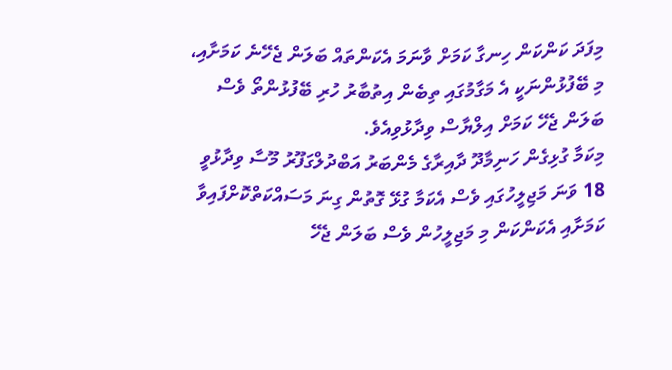މިފަދަ ކަންކަން ހިނގާ ކަމަށް ވާނަމަ އެކަންތައް ބަލަން ޖެހޭނެ ކަމަށާއި، މި ބޭފުޅުންނަކީ އެ މަގާމުގައި ތިބެން އިތުބާރު ހުރި ބޭފުޅުންތޯ ވެސް ބަލަން ޖެހޭ ކަމަށް އިލްޔާސް ވިދާޅުވިއެވެ.
މިކަމާ ގުޅިގެން ހަނިމާދޫ ދާއިރާގެ މެންބަރު އަބްދުލްގަފޫރު މޫސާ ވިދާޅުވީ 18 ވަނަ މަޖިލީހުގައި ވެސް އެކަމާ ގުޅޭ ގޮތުން ގިނަ މަސައްކަތްކޮށްފައިވާ ކަމަށާއި އެކަންކަން މި މަޖިލީހުން ވެސް ބަލަން ޖެހޭ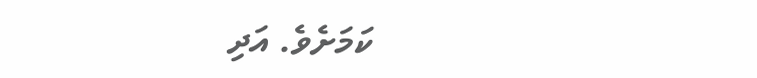ކަމަށެވެ. އަދި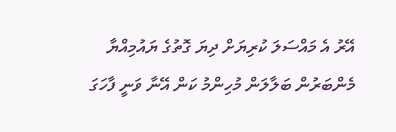އޭރު އެ މައްސަލަ ކުރިޔަށް ދިޔަ ގޮތުގެ ޔައުމިއްޔާ މެންބަރުން ބަލާލަން މުހިންމު ކަން އޭނާ ވަނީ ފާހަގަ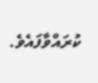ކުރައްވާފައެވެ.